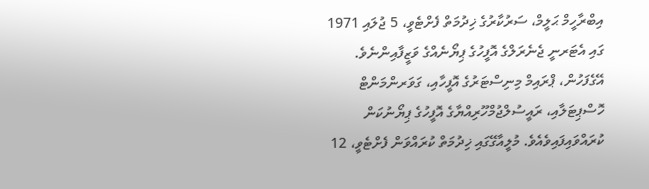އިބްރާހީމް ޙަލީމް، ސަރުކާރުގެ ޚިދުމަތް ފެށްޓެވީ، 5 ޖުލައި 1971 ގައި އެޓަރނީ ޖެނެރަލްގެ އޮފީހުގެ ޕިޔޯނެއްގެ ވަޒީފާއިންނެވެ. އޭގެފަހުން، ޕްރައިމް މިނިސްޓަރުގެ އޮފީހާއި، ގަވަރންމަންޓް ހޮސްޕިޓަލާއި، ރައީސުލްޖުމްހޫރިއްޔާގެ އޮފީހުގެ ޕިޔޯނުކަން ކުރައްވައިފައިވެއެވެ. މުލީއާގޭގައި ޚިދުމަތް ކުރައްވަން ފެށްޓެވީ، 12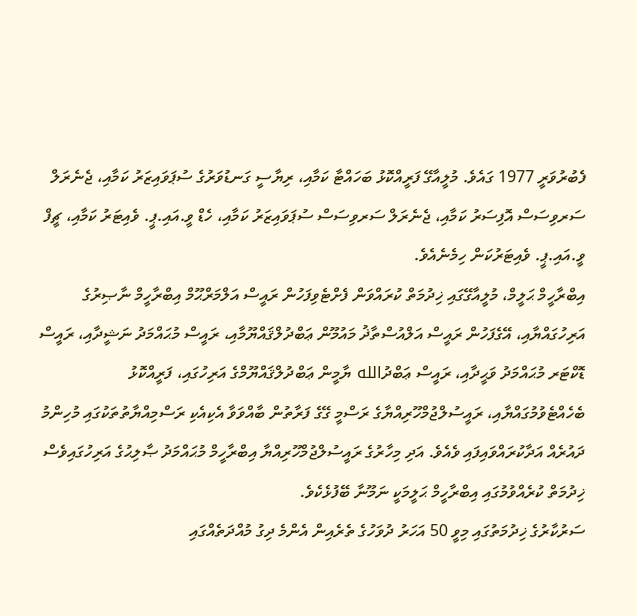ފެބުރުވަރީ 1977 ގައެވެ. މުލީއާގޭ ފަރީއްކޮޅު ބަހައްޓާ ކަމާއި، ރިޔާސީ ގަނޑުވަރުގެ ސުޕަވައިޒަރު ކަމާއި، ޖެނެރަލް ސަރވިސަސް އޮފިސަރު ކަމާއި، ޖެނެރަލް ސަރވިސަސް ސުޕަވައިޒަރު ކަމާއި، ހެޑް ވީ.އައި.ޕީ. ވެއިޓަރު ކަމާއި، ޗީފް ވީ.އައި.ޕީ. ވެއިޓަރުކަން ހިމެނެއެވެ.
އިބްރާހީމް ޙަލީމް، މުލީއާގޭގައި ޚިދުމަތް ކުރައްވަން ފެށްޓެވިފަހުން ރައީސް އަލްމަރްޙޫމް އިބްރާހީމް ނާޞިރުގެ އަރިހުގައްޔާއި، އޭގެފަހުން ރައީސް އަލްއުސްތާޛު މައުމޫން ޢަބްދުލްޤައްޔޫމާއި، ރައީސް މުޙައްމަދު ނަޝީދާއި، ރައީސް ޑޮކްޓަރ މުޙައްމަދު ވަޙީދާއި، ރައީސް ޢަބްދުالله ޔާމީން ޢަބްދުލްޤައްޔޫމްގެ އަރިހުގައި، ފަރީއްކޮޅު ބެހެއްޓެވުމުގައްޔާއި، ރައީސުލްޖުމްހޫރިއްޔާގެ ރަސްމީ ގޭގެ ފަރާތުން ބާއްވަވާ އެކިއެކި ރަސްމިއްޔާތުތަކުގައި މުހިންމު ދައުރެއް އަދާކުރައްވައިފައި ވެއެވެ. އަދި މިހާރުގެ ރައީސުލްޖުމްހޫރިއްޔާ އިބްރާހީމް މުޙައްމަދު ޞާލިޙުގެ އަރިހުގައިވެސް ޚިދުމަތް ކުރެއްވުމުގައި އިބްރާހީމް ޙަލީމަކީ ނަމޫނާ ބޭފުޅެކެވެ.
ސަރުކާރުގެ ޚިދުމަތުގައި މިވީ 50 އަހަރު ދުވަހުގެ ތެރެއިން އެންމެ ދިގު މުއްދަތެއްގައި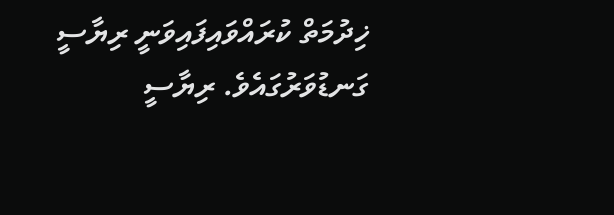ޚިދުމަތް ކުރައްވައިފައިވަނީ ރިޔާސީ ގަނޑުވަރުގައެވެ. ރިޔާސީ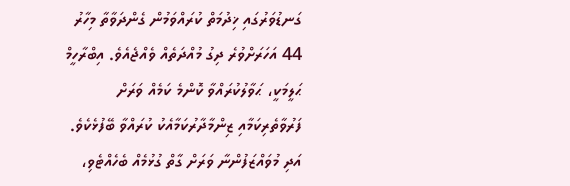ގަނޑުވަރުގައި ޚިދުމަތް ކުރައްވަމުން ގެންދަވާތާ މިހާރު 44 އަހަރަށްވުރެ ދިގު މުއްދަތެއް ވެއްޖެއެވެ. އިބްރާހީމް ޙަލީމަކީ، ޙަވާލުކުރައްވާ ކޮންމެ ކަމެއް ވަރަށް ފަރުވާތެރިކަމާއި ޒިންމާދާރުކަމާއެކު ކުރައްވާ ބޭފުޅެކެވެ. އަދި މުވައްޒަފުންނާ ވަރަށް ގާތް ގުޅުމެއް ބެހެއްޓެވި،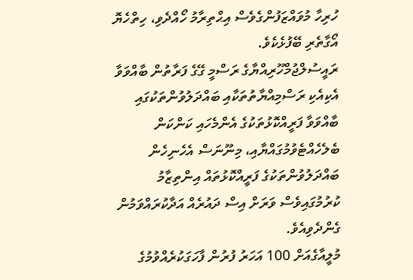ހުރިހާ މުވައްޒަފުންގެވެސް އިޙްތިރާމު ހޯއްދެވި، ހިތްހެޔޮ އޯގާތެރި ބޭފުޅެކެވެ.
ރައީސުލްޖުމްހޫރިއްޔާގެ ރަސްމީ ގޭގެ ފަރާތުން ބާއްވަވާ އެކިއެކި ރަސްމިއްޔާތުތަކާއި ބައްދަލުވުންތަކުގައި ބާއްވަވާ ފަރީއްކޮޅުތަކުގެ އެންމެހައި ކަންކަން ބެލެހެއްޓެވުމުގައްޔާއި، މިނޫނަސް އެހެނިހެން ބައްދަލުވުންތަކުގެ ފަރީއްކޮޅުތައް އިންތިޒާމު ކުރުމުގައިވެސް ވަރަށް އިސް ދައުރެއް އަދާކުރައްވަމުން ގެންދެވިއެވެ.
މުލީއާގެއަށް 100 އަހަރު ފުރުން ފާހަގަކުރެއްވުމުގެ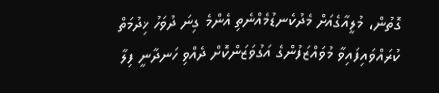ގޮތުން، މުލީއާގެއަށް މެދުކެނޑުމެއްނެތި އެންމެ ގިނަ ދުވަހު ޚިދުމަތް ކުރައްވައިފައިވާ މުވައްޒަފުންގެ އަގުވަޒަންކޮށް ދެއްވި ހަނދާނީ ފިލާ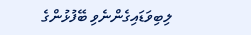ލިބިވަޑައިގެންނެވި ބޭފުޅުންގެ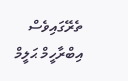ތެރޭގައިވެސް އިބްރާހީމް ޙަލީމް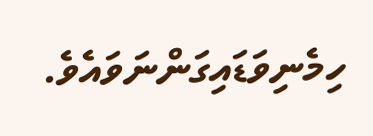ހިމެނިވަޑައިގަންނަވައެވެ.